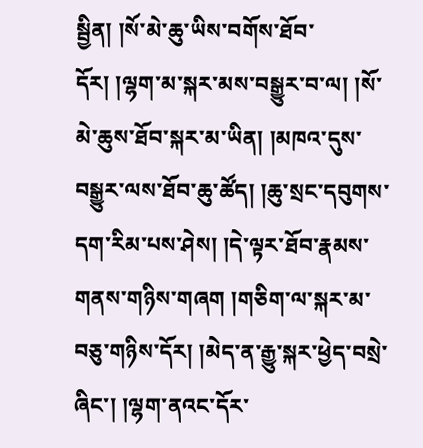སྦྱིན། །སོ་མེ་ཆུ་ཡིས་བགོས་ཐོབ་དོར། །ལྷག་མ་སྐར་མས་བསྒྱུར་བ་ལ། །སོ་མེ་ཆུས་ཐོབ་སྐར་མ་ཡིན། །མཁའ་དུས་བསྒྱུར་ལས་ཐོབ་ཆུ་ཚོད། །ཆུ་སྲང་དབུགས་དག་རིམ་པས་ཤེས། །དེ་ལྟར་ཐོབ་རྣམས་གནས་གཉིས་གཞག །གཅིག་ལ་སྐར་མ་བཅུ་གཉིས་དོར། །མེད་ན་རྒྱུ་སྐར་ཕྱེད་བསྲེ་ཞིང་། །ལྷག་ནའང་དོར་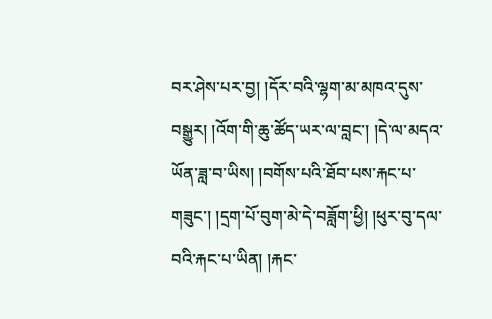བར་ཤེས་པར་བྱ། །དོར་བའི་ལྷག་མ་མཁའ་དུས་བསྒྱུར། །འོག་གི་ཆུ་ཚོད་ཡར་ལ་བླང་། །དེ་ལ་མདའ་ཡོན་ཟླ་བ་ཡིས། །བགོས་པའི་ཐོབ་པས་རྐང་པ་གཟུང་། །དྲག་པོ་བུག་མེ་དེ་བཟློག་ཕྱི། །ཕུར་བུ་དལ་བའི་རྐང་པ་ཡིན། །རྐང་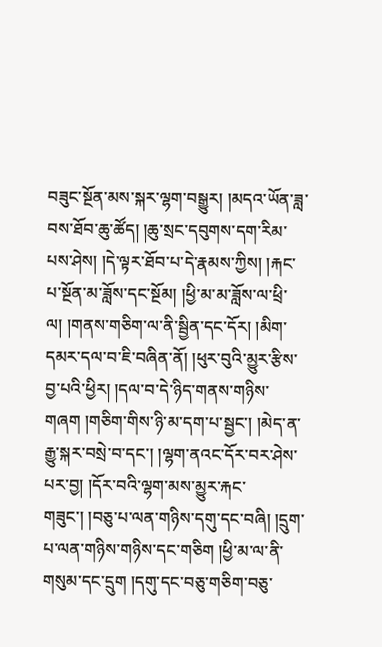བཟུང་སྔོན་མས་སྐར་ལྷག་བསྒྱུར། །མདའ་ཡོན་ཟླ་བས་ཐོབ་ཆུ་ཚོད། །ཆུ་སྲང་དབུགས་དག་རིམ་པས་ཤེས། །དེ་ལྟར་ཐོབ་པ་དེ་རྣམས་ཀྱིས། །རྐང་པ་སྔོན་མ་ཟློས་དང་སྔོམ། །ཕྱི་མ་མ་ཟློས་ལ་ཕྲི་ལ། །གནས་གཅིག་ལ་ནི་སྦྱིན་དང་དོར། །མིག་དམར་དལ་བ་ཇི་བཞིན་ནོ། །ཕུར་བུའི་མྱུར་རྩིས་བྱ་པའི་ཕྱིར། །དལ་བ་དེ་ཉིད་གནས་གཉིས་གཞག །གཅིག་གིས་ཉི་མ་དག་པ་སྦྱང་། །མེད་ན་རྒྱུ་སྐར་བསྲེ་བ་དང་། །ལྷག་ནའང་དོར་བར་ཤེས་པར་བྱ། །དོར་བའི་ལྷག་མས་མྱུར་རྐང་གཟུང་། །བཅུ་པ་ལན་གཉིས་དགུ་དང་བཞི། །དྲུག་པ་ལན་གཉིས་གཉིས་དང་གཅིག །ཕྱི་མ་ལ་ནི་གསུམ་དང་དྲུག །དགུ་དང་བཅུ་གཅིག་བཅུ་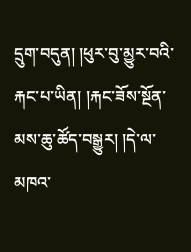དྲུག་བདུན། །ཕུར་བུ་མྱུར་བའི་རྐང་པ་ཡིན། །རྐང་ཟོས་སྔོན་མས་ཆུ་ཚོད་བསྒྱུར། །དེ་ལ་མཁའ་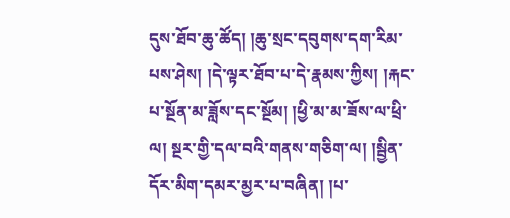དུས་ཐོབ་ཆུ་ཚོད། །ཆུ་སྲང་དབུགས་དག་རིམ་པས་ཤེས། །དེ་ལྟར་ཐོབ་པ་དེ་རྣམས་ཀྱིས། །རྐང་པ་སྔོན་མ་ཟློས་དང་སྔོམ། །ཕྱི་མ་མ་ཟོས་ལ་ཕྲི་ལ། སྔར་གྱི་དལ་བའི་གནས་གཅིག་ལ། །སྦྱིན་དོར་མིག་དམར་མྱར་པ་བཞིན། །པ་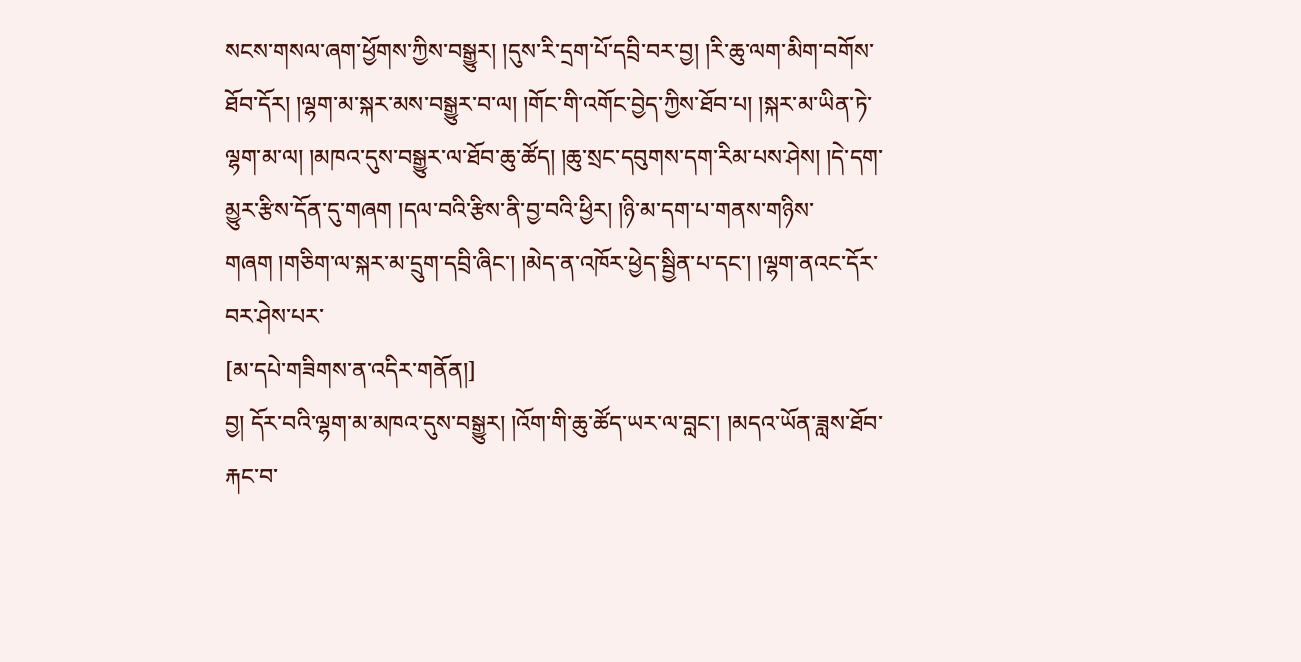སངས་གསལ་ཞག་ཕྱོགས་ཀྱིས་བསྒྱུར། །དུས་རི་དྲག་པོ་དབྲི་བར་བྱ། །རི་ཆུ་ལག་མིག་བགོས་ཐོབ་དོར། །ལྷག་མ་སྐར་མས་བསྒྱུར་བ་ལ། །གོང་གི་འགོང་བྱེད་ཀྱིས་ཐོབ་པ། །སྐར་མ་ཡིན་ཏེ་ལྷག་མ་ལ། །མཁའ་དུས་བསྒྱུར་ལ་ཐོབ་ཆུ་ཚོད། །ཆུ་སྲང་དབུགས་དག་རིམ་པས་ཤེས། །དེ་དག་མྱུར་རྩིས་དོན་དུ་གཞག །དལ་བའི་རྩིས་ནི་བྱ་བའི་ཕྱིར། །ཉི་མ་དག་པ་གནས་གཉིས་གཞག །གཅིག་ལ་སྐར་མ་དྲུག་དབྲི་ཞིང་། །མེད་ན་འཁོར་ཕྱེད་སྦྱིན་པ་དང་། །ལྷག་ནའང་དོར་བར་ཤེས་པར་
[མ་དཔེ་གཟིགས་ན་འདིར་གནོན།]
བྱ། དོར་བའི་ལྷག་མ་མཁའ་དུས་བསྒྱུར། །འོག་གི་ཆུ་ཚོད་ཡར་ལ་བླང་། །མདའ་ཡོན་ཟླས་ཐོབ་རྐང་བ་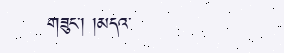གཟུང་། །མདའ་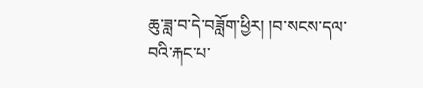ཆུ་ཟླ་བ་དེ་བཟློག་ཕྱིར། །བ་སངས་དལ་བའི་རྐང་པ་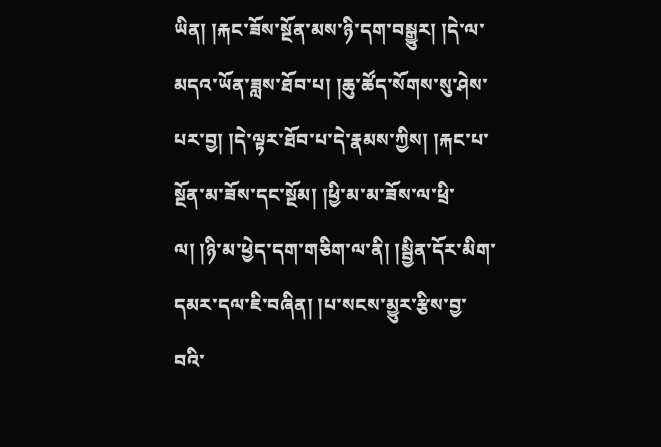ཡིན། །རྐང་ཟོས་སྔོན་མས་ཉི་དག་བསྒྱུར། །དེ་ལ་མདའ་ཡོན་ཟླས་ཐོབ་པ། །ཆུ་ཚོད་སོགས་སུ་ཤེས་པར་བྱ། །དེ་ལྟར་ཐོབ་པ་དེ་རྣམས་ཀྱིས། །རྐང་པ་སྔོན་མ་ཟོས་དང་སྔོམ། །ཕྱི་མ་མ་ཟོས་ལ་ཕྲི་ལ། །ཉི་མ་ཕྱེད་དག་གཅིག་ལ་ནི། །སྦྱིན་དོར་མིག་དམར་དལ་ཇི་བཞིན། །པ་སངས་མྱུར་རྩིས་བྱ་བའི་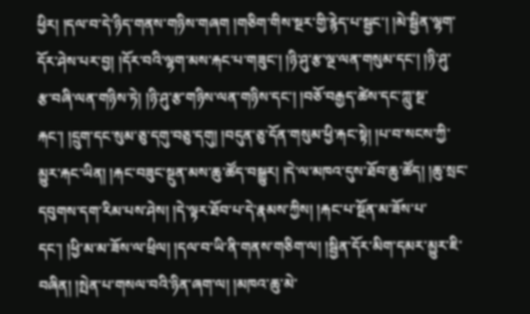ཕྱིར། །དལ་བ་དེ་ཉིད་གནས་གཉིས་གཞག །གཅིག་གིས་སྔར་གྱི་རྙེད་པ་སྦྱང་། །མེ་སྦྱིན་ལྷག་དོར་ཤེས་པར་བྱ། །དོར་བའི་ལྷག་མས་རྐང་པ་གཟུང་། །ཉི་ཤུ་རྩ་ལྔ་ལན་གསུམ་དང་། །ཉི་ཤུ་རྩ་བཞི་ལན་གཉིས་ཏེ། །ཉི་ཤུ་རྩ་གཉིས་ལན་གཉིས་དང་། །བཅོ་བརྒྱད་ཚེས་དང་ཀླུ་སྔ་རྐང་། །དྲུག་དང་སུམ་ཅུ་དགུ་བཅུ་དགུ། །བདུན་ཅུ་དོན་གསུམ་ཕྱི་རྐང་སྟེ། །པ་བ་སངས་ཀྱི་མྱུར་རྐང་ཡིན། །རྐང་བཟུང་སྔུན་མས་ཆུ་ཚོད་བསྒྱུར། །དེ་ལ་མཁའ་དུས་ཐོབ་ཆུ་ཚོད། །ཆུ་སྲང་དབུགས་དག་རིམ་པས་ཤེས། །དེ་ལྟར་ཐོབ་པ་དེ་རྣམས་ཀྱིས། །རྐང་པ་སྔོན་མ་ཟོས་པ་དང་། །ཕྱི་མ་མ་ཟོས་ལ་ཕྲིལ། །དལ་བ་ཡི་ནི་གནས་གཅིག་ལ། །སྦྱིན་དོར་མིག་དམར་མྱུར་ཇི་བཞིན། །སྤེན་པ་གསལ་བའི་ཉིན་ཞག་ལ། །མཁའ་ཆུ་མེ་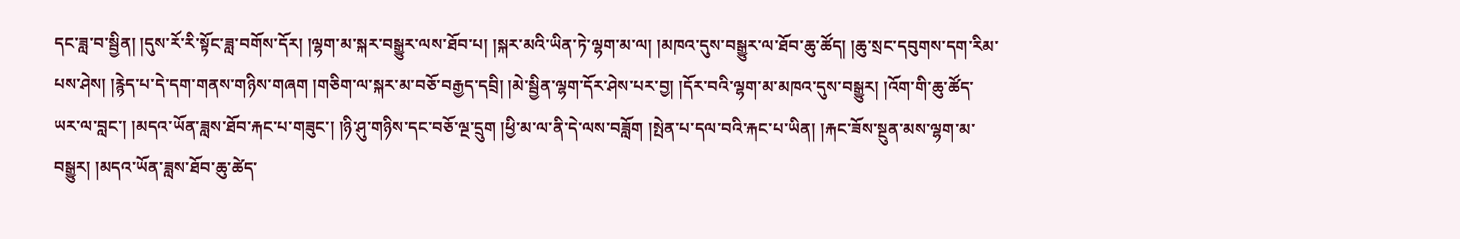དང་ཟླ་བ་སྦྱིན། །དུས་རོ་རི་སྟོང་ཟླ་བགོས་དོར། །ལྷག་མ་སྐར་བསྒྱུར་ལས་ཐོབ་པ། །སྐར་མའི་ཡིན་ཏེ་ལྷག་མ་ལ། །མཁའ་དུས་བསྒྱུར་ལ་ཐོབ་ཆུ་ཚོད། །ཆུ་སྲང་དབུགས་དག་རིམ་པས་ཤེས། །རྙེད་པ་དེ་དག་གནས་གཉིས་གཞག །གཅིག་ལ་སྐར་མ་བཅོ་བརྒྱད་དབྲི། །མེ་སྦྱིན་ལྷག་དོར་ཤེས་པར་བྱ། །དོར་བའི་ལྷག་མ་མཁའ་དུས་བསྒྱུར། །འོག་གི་ཆུ་ཚོད་ཡར་ལ་བླང་། །མདའ་ཡོན་ཟླས་ཐོབ་རྐང་པ་གཟུང་། །ཉི་ཤུ་གཉིས་དང་བཅོ་ལྔ་དྲུག །ཕྱི་མ་ལ་ནི་དེ་ལས་བཟློག །སྤེན་པ་དལ་བའི་རྐང་པ་ཡིན། །རྐང་ཟོས་སྔུན་མས་ལྷག་མ་བསྒྱུར། །མདའ་ཡོན་ཟླས་ཐོབ་ཆུ་ཚེད་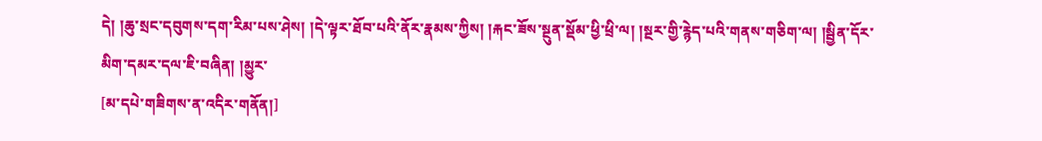དེ། །ཆུ་སྲང་དབུགས་དག་རིམ་པས་ཤེས། །དེ་ལྟར་ཐོབ་པའི་ནོར་རྣམས་ཀྱིས། །རྐང་ཟོས་སྔུན་སྡོམ་ཕྱི་ཕྲི་ལ། །སྔར་གྱི་རྙེད་པའི་གནས་གཅིག་ལ། །སྦྱིན་དོར་མིག་དམར་དལ་ཇི་བཞིན། །མྱུར་
[མ་དཔེ་གཟིགས་ན་འདིར་གནོན།]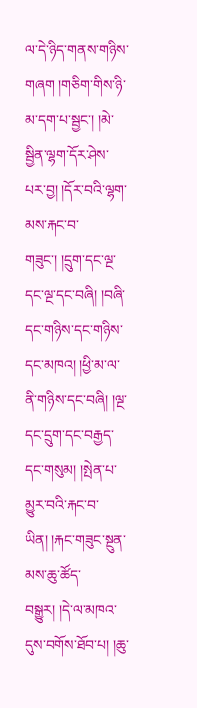ལ་དེ་ཉིད་གནས་གཉིས་གཞག །གཅིག་གིས་ཉི་མ་དག་པ་སྦྱང་། །མེ་སྦྱིན་ལྷག་དོར་ཤེས་པར་བྱ། །དོར་བའི་ལྷག་མས་རྐང་བ་གཟུང་། །དྲུག་དང་ལྔ་དང་ལྔ་དང་བཞི། །བཞི་དང་གཉིས་དང་གཉིས་དང་མཁའ། །ཕྱི་མ་ལ་ནི་གཉིས་དང་བཞི། །ལྔ་དང་དྲུག་དང་བརྒྱད་དང་གསུམ། །སྤེན་པ་མྱུར་བའི་རྐང་བ་ཡིན། །རྐང་གཟུང་སྔུན་མས་ཆུ་ཚོད་བསྒྱུར། །དེ་ལ་མཁའ་དུས་བགོས་ཐོབ་པ། །ཆུ་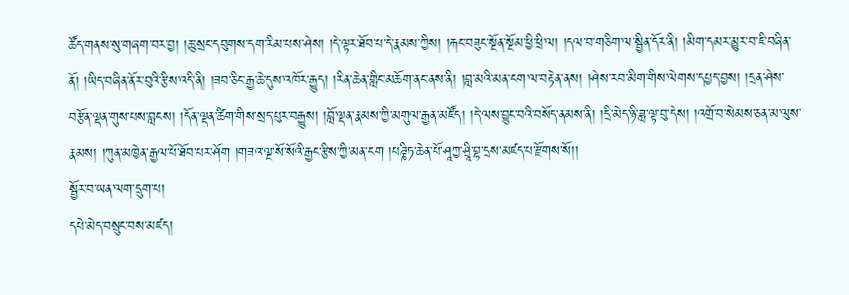ཚོད་གནས་སུ་གཞག་བར་བྱ། །ཆུ་སྲང་དབུགས་དག་རིམ་པས་ཤེས། །དེ་ལྟར་ཐོབ་པ་དེ་རྣམས་ཀྱིས། །རྐང་བཟུང་སྔོན་སྔོམ་ཕྱི་ཕྲི་ལ། །དལ་བ་གཅིག་ལ་སྦྱིན་དོར་ནི། །མིག་དམར་མྱུར་བ་ཇི་བཞིན་ནོ། །ཡིད་བཞིན་ནོར་བུའི་རྩིས་འདི་ནི། །ཟབ་ཅིང་རྒྱ་ཆེ་དུས་འཁོར་རྒྱུད། །རིན་ཆེན་གླིང་མཆོག་ནང་ནས་ནི། །བླ་མའི་མན་ངག་ལ་བརྟེན་ནས། །ཤེས་རབ་མིག་གིས་ལེགས་དཔྱད་བྱས། །དྲན་ཤེས་བརྩོན་ལྡན་གུས་པས་བླངས། །དོན་ལྡན་ཚིག་གིས་སྲད་པུར་བརྒྱུས། །བློ་ལྡན་རྣམས་ཀྱི་མགུལ་རྒྱན་མཛོད། །དེ་ལས་བྱུང་བའི་བསོད་ནམས་ནི། །དྲི་མེད་ཉི་ཟླ་ལྟ་བུ་དེས། །འགྲོ་བ་སེམས་ཅན་མ་ལུས་རྣམས། །ཀུན་མཁྱེན་རྒྱལ་པོ་ཐོབ་པར་ཤོག །གཟའ་ལྔ་སོ་སོའི་རྒྱང་རྩིས་ཀྱི་མན་ངག །པཌྞིཏ་ཆེན་པོ་ཤཱཀྱ་ཤྲཱི་བྷ་དྲས་མཛད་པ་རྫོགས་སོ།།
སྦྱོར་བ་ཡན་ལག་དྲུག་པ།
དཔེ་མེད་བསྲུང་བས་མཛད།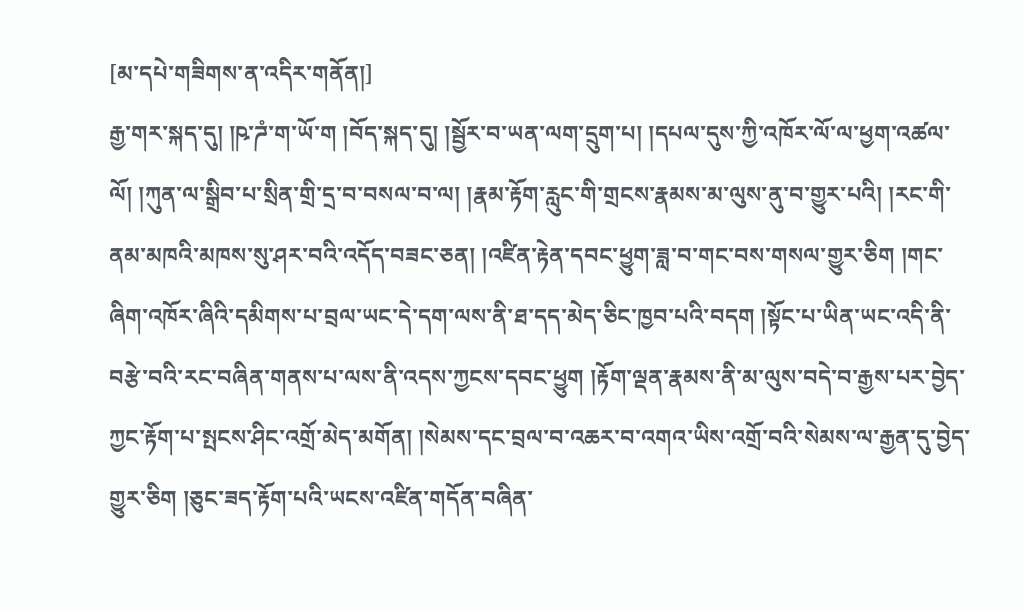[མ་དཔེ་གཟིགས་ན་འདིར་གནོན།]
རྒྱ་གར་སྐད་དུ། །ཥ་ཌཾ་ག་ཡོ་ག །བོད་སྐད་དུ། །སྦྱོར་བ་ཡན་ལག་དྲུག་པ། །དཔལ་དུས་ཀྱི་འཁོར་ལོ་ལ་ཕྱག་འཚལ་ལོ། །ཀུན་ལ་སྒྲིབ་པ་སྲིན་གྲི་དྲ་བ་བསལ་བ་ལ། །རྣམ་རྟོག་རླུང་གི་གྲངས་རྣམས་མ་ལུས་ནུ་བ་གྱུར་པའི། །རང་གི་ནམ་མཁའི་མཁས་སུ་ཤར་བའི་འདོད་བཟང་ཅན། །འཛིན་རྟེན་དབང་ཕྱུག་ཟླ་བ་གང་བས་གསལ་གྱུར་ཅིག །གང་ཞིག་འཁོར་ཞིའི་དམིགས་པ་བྲལ་ཡང་དེ་དག་ལས་ནི་ཐ་དད་མེད་ཅིང་ཁྱབ་པའི་བདག །སྟོང་པ་ཡིན་ཡང་འདི་ནི་བརྩེ་བའི་རང་བཞིན་གནས་པ་ལས་ནི་འདས་ཀྱངས་དབང་ཕྱུག །རྟོག་ལྡན་རྣམས་ནི་མ་ལུས་བདེ་བ་རྒྱས་པར་བྱེད་ཀྱང་རྟོག་པ་སྤངས་ཤིང་འགྲོ་མེད་མགོན། །སེམས་དང་བྲལ་བ་འཆར་བ་འགའ་ཡིས་འགྲོ་བའི་སེམས་ལ་རྒྱན་དུ་བྱེད་གྱུར་ཅིག །ཅུང་ཟད་རྟོག་པའི་ཡངས་འཛིན་གདོན་བཞིན་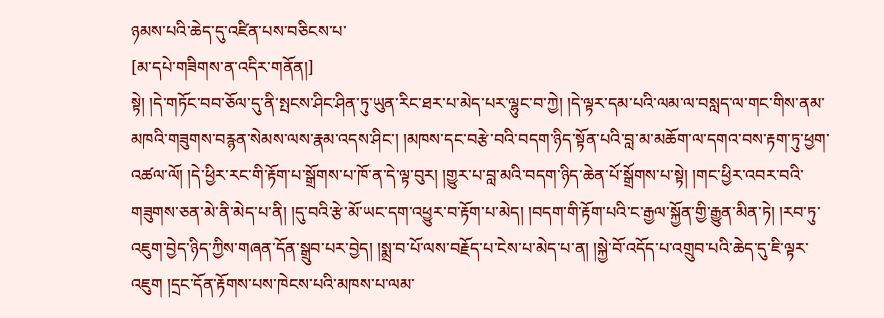ཉམས་པའི་ཆེད་དུ་འཛིན་པས་བཅིངས་པ་
[མ་དཔེ་གཟིགས་ན་འདིར་གནོན།]
སྟེ། །དེ་གཏོང་བབ་ཅོལ་དུ་ནི་སྤངས་ཤིང་ཤིན་ཏུ་ཡུན་རིང་ཐར་པ་མེད་པར་ལྷུང་བ་ཀྱེ། །དེ་ལྟར་དམ་པའི་ལམ་ལ་བསླད་ལ་གང་གིས་ནམ་མཁའི་གཟུགས་བརྙན་སེམས་ལས་རྣམ་འདས་ཤིང་། །མཁས་དང་བརྩེ་བའི་བདག་ཉིད་སྟོན་པའི་བླ་མ་མཆོག་ལ་དགའ་བས་རྟག་ཏུ་ཕྱག་འཚལ་ལོ། །དེ་ཕྱིར་རང་གི་རྟོག་པ་སྒྲོགས་པ་ཁོ་ན་དེ་ལྟ་བུར། །གྱུར་པ་བླ་མའི་བདག་ཉིད་ཆེན་པོ་སྒྲོགས་པ་སྟེ། །གང་ཕྱིར་འབར་བའི་གཟུགས་ཅན་མེ་ནི་མེད་པ་ནི། །དུ་བའི་རྩེ་མོ་ཡང་དག་འཕྱུར་བ་རྟོག་པ་མེད། །བདག་གི་རྟོག་པའི་ང་རྒྱལ་སྐྱོན་གྱི་རྒྱུན་མིན་ཏེ། །རབ་ཏུ་འཇུག་བྱེད་ཉིད་ཀྱིས་གཞན་དོན་སྒྲུབ་པར་བྱེད། །སྨྲ་བ་པོ་ལས་བརྗོད་པ་ངེས་པ་མེད་པ་ན། །སྐྱེ་བོ་འདོད་པ་འགྲུབ་པའི་ཆེད་དུ་ཇི་ལྟར་འཇུག །དྲང་དོན་རྟོགས་པས་ཁེངས་པའི་མཁས་པ་ལམ་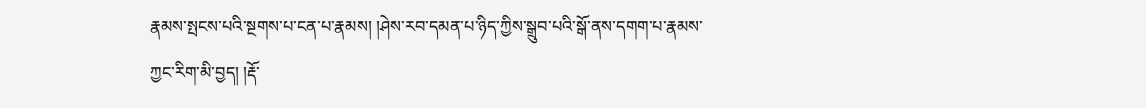རྣམས་སྤངས་པའི་སྔགས་པ་ངན་པ་རྣམས། །ཤེས་རབ་དམན་པ་ཉིད་ཀྱིས་སྒྲུབ་པའི་སྒོ་ནས་དགག་པ་རྣམས་ཀྱང་རིག་མི་བྱད། །རྡོ་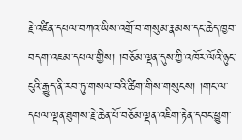རྗེ་འཛིན་དཔལ་བཀའ་ཡིས་འགྲོ་བ་གསུམ་རྣམས་དང་ཆེད་ཁྱབ་བདག་འཇམ་དཔལ་གྱིས། །བཅོམ་ལྡན་དུས་ཀྱི་འཁོར་ལོའི་ཉུང་ངུའི་རྒྱུད་ནི་རབ་ཏུ་གསལ་བའི་ཚིག་གིས་གསུངས། །གང་ལ་དཔལ་ལྡན་ཐུགས་རྗེ་ཆེན་པོ་བཅོམ་ལྡན་འཇིག་རྟེན་དབང་ཕྱུག་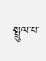སྤྲུལ་པ་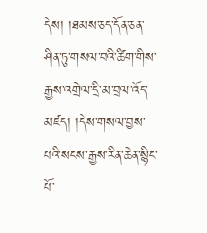དེས། །ཐམས་ཅད་དོན་ཅན་ཤིན་ཏུ་གསལ་བའི་ཚིག་གིས་རྒྱས་འགྲེལ་དྲི་མ་བྲལ་འོད་མཛད། །དེས་གསལ་བྱས་པའི་སངས་རྒྱས་རིན་ཆེན་སྙིང་པོ་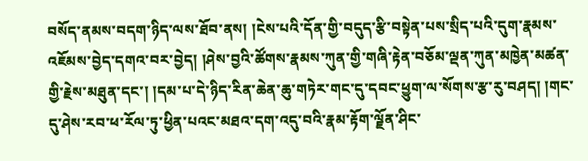བསོད་ནམས་བདག་ཉིད་ལས་ཐོབ་ནས། །ངེས་པའི་དོན་གྱི་བདུད་རྩི་བསྟེན་པས་སྲིད་པའི་དུག་རྣམས་འཇོམས་བྱེད་དགའ་བར་བྱེད། །ཤེས་བྱའི་ཚོགས་རྣམས་ཀུན་གྱི་གཞི་རྟེན་བཅོམ་ལྡན་ཀུན་མཁྱེན་མཚན་གྱི་རྗེས་མཐུན་དང་། །དམ་པ་དེ་ཉིད་རིན་ཆེན་ཆུ་གཏེར་གང་དུ་དབང་ཕྱུག་ལ་སོགས་རྩ་རུ་བཤད། །གང་དུ་ཤེས་རབ་ཕ་རོལ་ཏུ་ཕྱིན་པའང་མཐའ་དག་འདུ་བའི་རྣམ་རྟོག་ལྗོན་ཤིང་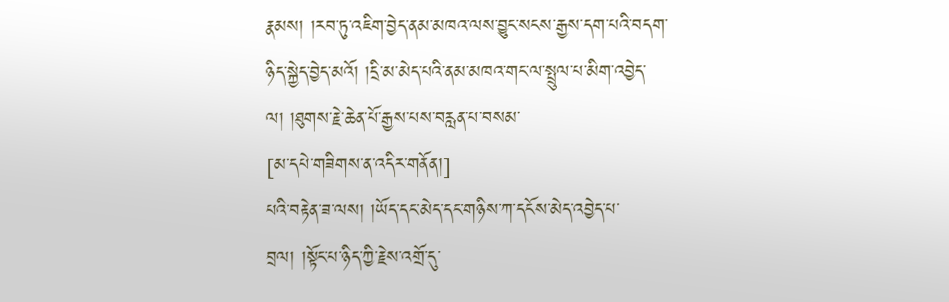རྣམས། །རབ་ཏུ་འཇིག་བྱེད་ནམ་མཁའ་ལས་བྱུང་སངས་རྒྱས་དག་པའི་བདག་ཉིད་སྐྱེད་བྱེད་མའོ། །དྲི་མ་མེད་པའི་ནམ་མཁའ་གང་ལ་སྤྲུལ་པ་མིག་འབྱེད་ལ། །ཐུགས་རྗེ་ཆེན་པོ་རྒྱས་པས་བརླན་པ་བསམ་
[མ་དཔེ་གཟིགས་ན་འདིར་གནོན།]
པའི་བརྟེན་ཟ་ལས། །ཡོད་དང་མེད་དང་གཉིས་ཀ་དངོས་མེད་འབྱེད་པ་བྲལ། །སྟོང་པ་ཉིད་ཀྱི་རྗེས་འགྲོ་དུ་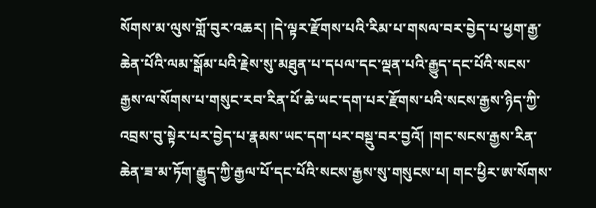སོགས་མ་ལུས་གློ་བུར་འཆར། །དེ་ལྟར་རྫོགས་པའི་རིམ་པ་གསལ་བར་བྱེད་པ་ཕྱག་རྒྱ་ཆེན་པོའི་ལམ་སྒོམ་པའི་རྗེས་སུ་མཐུན་པ་དཔལ་དང་ལྡན་པའི་རྒྱུད་དང་པོའི་སངས་རྒྱས་ལ་སོགས་པ་གསུང་རབ་རིན་པོ་ཆེ་ཡང་དག་པར་རྫོགས་པའི་སངས་རྒྱས་ཉིད་ཀྱི་འབྲས་བུ་སྟེར་པར་བྱེད་པ་རྣམས་ཡང་དག་པར་བསྡུ་བར་བྱའོ། །གང་སངས་རྒྱས་རིན་ཆེན་ཟ་མ་ཏོག་རྒྱུད་ཀྱི་རྒྱལ་པོ་དང་པོའི་སངས་རྒྱས་སུ་གསུངས་པ། གང་ཕྱིར་ཨ་སོགས་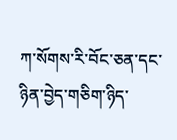ཀ་སོགས་རི་བོང་ཅན་དང་ཉིན་བྱེད་གཅིག་ཉིད་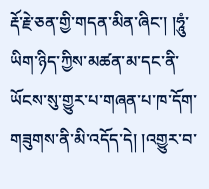རྡོ་རྗེ་ཅན་གྱི་གདན་མིན་ཞིང་། །ཧཱུཾ་ཡིག་ཉིད་ཀྱིས་མཚན་མ་དང་ནི་ཡོངས་སུ་གྱུར་པ་གཞན་པ་ཁ་དོག་གཟུགས་ནི་མི་འདོད་དེ། །འགྱུར་བ་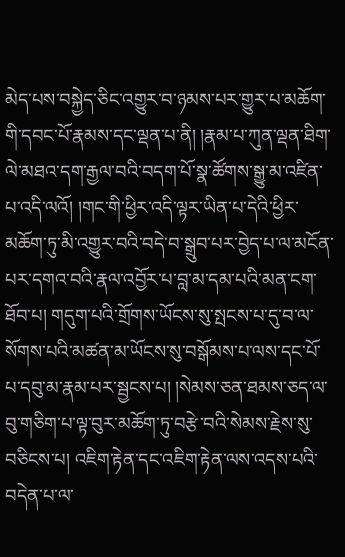མེད་པས་བསྐྱེད་ཅིང་འགྱུར་བ་ཉམས་པར་གྱུར་པ་མཆོག་གི་དབང་པོ་རྣམས་དང་ལྡན་པ་ནི། །རྣམ་པ་ཀུན་ལྡན་ཐིག་ལེ་མཐའ་དག་རྒྱལ་བའི་བདག་པོ་སྣ་ཚོགས་སྒྱུ་མ་འཛིན་པ་འདི་ལའོ། །གང་གི་ཕྱིར་འདི་ལྟར་ཡིན་པ་དེའི་ཕྱིར་མཆོག་ཏུ་མི་འགྱུར་བའི་བདེ་བ་སྒྲུབ་པར་བྱེད་པ་ལ་མངོན་པར་དགའ་བའི་རྣལ་འབྱོར་པ་བླ་མ་དམ་པའི་མན་ངག་ཐོབ་པ། གདུག་པའི་གྲོགས་ཡོངས་སུ་སྤངས་པ་དུ་བ་ལ་སོགས་པའི་མཚན་མ་ཡོངས་སུ་བསྒོམས་པ་ལས་དང་པོ་པ་དབུ་མ་རྣམ་པར་སྦྱངས་པ། །སེམས་ཅན་ཐམས་ཅད་ལ་བུ་གཅིག་པ་ལྟ་བུར་མཆོག་ཏུ་བརྩེ་བའི་སེམས་རྗེས་སུ་བཅིངས་པ། འཇིག་རྟེན་དང་འཇིག་རྟེན་ལས་འདས་པའི་བདེན་པ་ལ་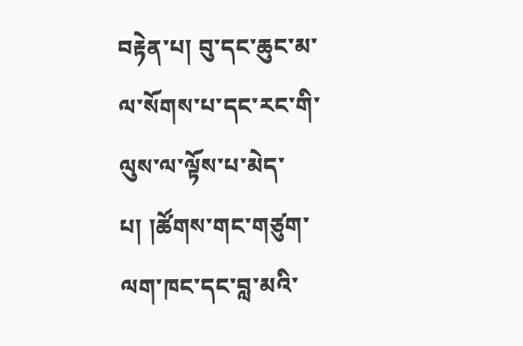བརྟེན་པ། བུ་དང་ཆུང་མ་ལ་སོགས་པ་དང་རང་གི་ལུས་ལ་ལྟོས་པ་མེད་པ། །ཚོགས་གང་གཙུག་ལག་ཁང་དང་བླ་མའི་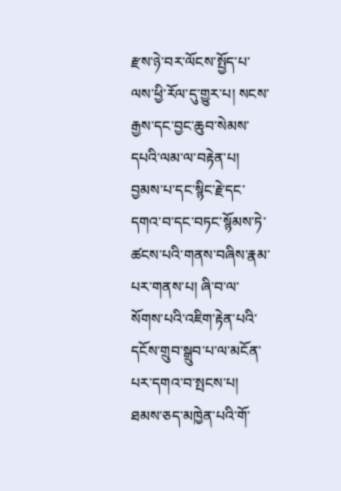རྫས་ཉེ་བར་ལོངས་སྤྱོད་པ་ལས་ཕྱི་རོལ་དུ་གྱུར་པ། སངས་རྒྱས་དང་བྱང་ཆུབ་སེམས་དཔའི་ལམ་ལ་བརྟེན་པ། བྱམས་པ་དང་སྙིང་རྗེ་དང་དགའ་བ་དང་བཏང་སྙོམས་ཏེ་ཚངས་པའི་གནས་བཞིས་རྣམ་པར་གནས་པ། ཞི་བ་ལ་སོགས་པའི་འཇིག་རྟེན་པའི་དངོས་གྲུབ་སྒྲུབ་པ་ལ་མངོན་པར་དགའ་བ་སྤངས་པ། ཐམས་ཅད་མཁྱེན་པའི་གོ་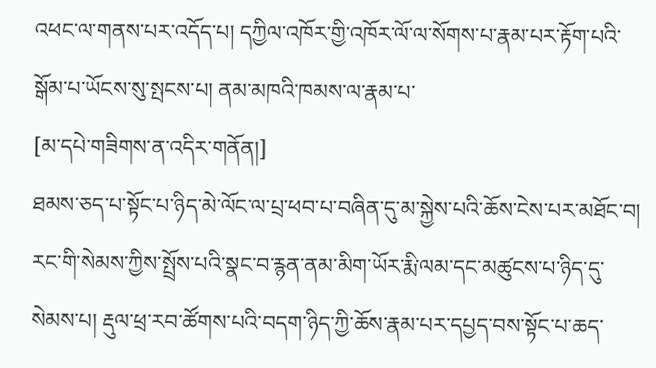འཕང་ལ་གནས་པར་འདོད་པ། དཀྱིལ་འཁོར་གྱི་འཁོར་ལོ་ལ་སོགས་པ་རྣམ་པར་རྟོག་པའི་སྒོམ་པ་ཡོངས་སུ་སྤངས་པ། ནམ་མཁའི་ཁམས་ལ་རྣམ་པ་
[མ་དཔེ་གཟིགས་ན་འདིར་གནོན།]
ཐམས་ཅད་པ་སྟོང་པ་ཉིད་མེ་ལོང་ལ་པྲ་ཕབ་པ་བཞིན་དུ་མ་སྐྱེས་པའི་ཆོས་ངེས་པར་མཐོང་བ། རང་གི་སེམས་ཀྱིས་སྤྲོས་པའི་སྣང་བ་རྙན་ནམ་མིག་ཡོར་རྨི་ལམ་དང་མཚུངས་པ་ཉིད་དུ་སེམས་པ། རྡུལ་ཕྲ་རབ་ཚོགས་པའི་བདག་ཉིད་ཀྱི་ཆོས་རྣམ་པར་དཔྱད་བས་སྟོང་པ་ཆད་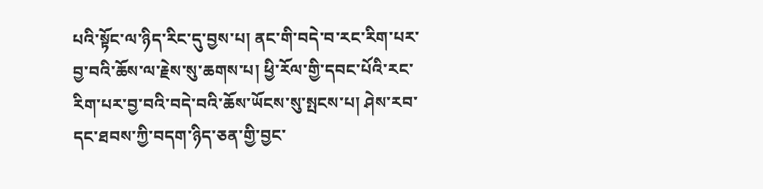པའི་སྟོང་ལ་ཉིད་རིང་དུ་བྱས་པ། ནང་གི་བདེ་བ་རང་རིག་པར་བྱ་བའི་ཆོས་ལ་རྗེས་སུ་ཆགས་པ། ཕྱི་རོལ་གྱི་དབང་པོའི་རང་རིག་པར་བྱ་བའི་བདེ་བའི་ཆོས་ཡོངས་སུ་སྤངས་པ། ཤེས་རབ་དང་ཐབས་ཀྱི་བདག་ཉིད་ཅན་གྱི་བྱང་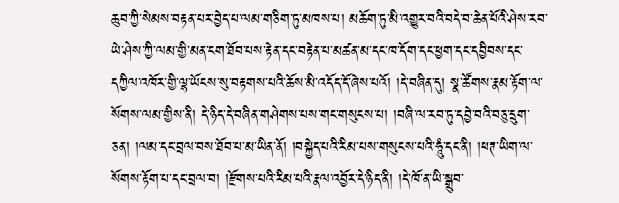ཆུབ་ཀྱི་སེམས་བརྟན་པར་བྱེད་པ་ལམ་གཅིག་ཏུ་མཁས་པ། མཆོག་ཏུ་མི་འགྱུར་བའི་བདེ་བ་ཆེན་པོའི་ཤེས་རབ་ཡེ་ཤེས་ཀྱི་ལམ་གྱི་མན་ངག་ཐོབ་པས་རྟེན་དང་བརྟེན་པ་མཚན་མ་དང་ཁ་དོག་དང་ཕྱག་དང་དབྱིབས་དང་དཀྱིལ་འཁོར་གྱི་ལྷ་ཡོངས་སུ་བརྟགས་པའི་ཆོས་མི་འདོད་དོ་ཞེས་པའོ། །དེ་བཞིན་དུ། སྣ་ཚོགས་རྣམ་རྟོག་ལ་སོགས་ལམ་གྱིས་ནི། དེ་ཉིད་དེ་བཞིན་གཤེགས་པས་གང་གསུངས་པ། །བཞི་ལ་རབ་ཏུ་དབྱེ་བའི་བཅུ་དྲུག་ཅན། །ལམ་དང་བྲལ་བས་ཐོབ་པ་མ་ཡིན་ནོ། །བསྐྱེད་པའི་རིམ་པས་གསུངས་པའི་ཧཱུཾ་དང་ནི། །ཕཊ་ཡིག་ལ་སོགས་རྟོག་པ་དང་བྲལ་བ། །རྫོགས་པའི་རིམ་པའི་རྣལ་འབྱོར་དེ་ཉིད་ནི། །དེ་ཁོ་ན་ཡི་སྒྲུབ་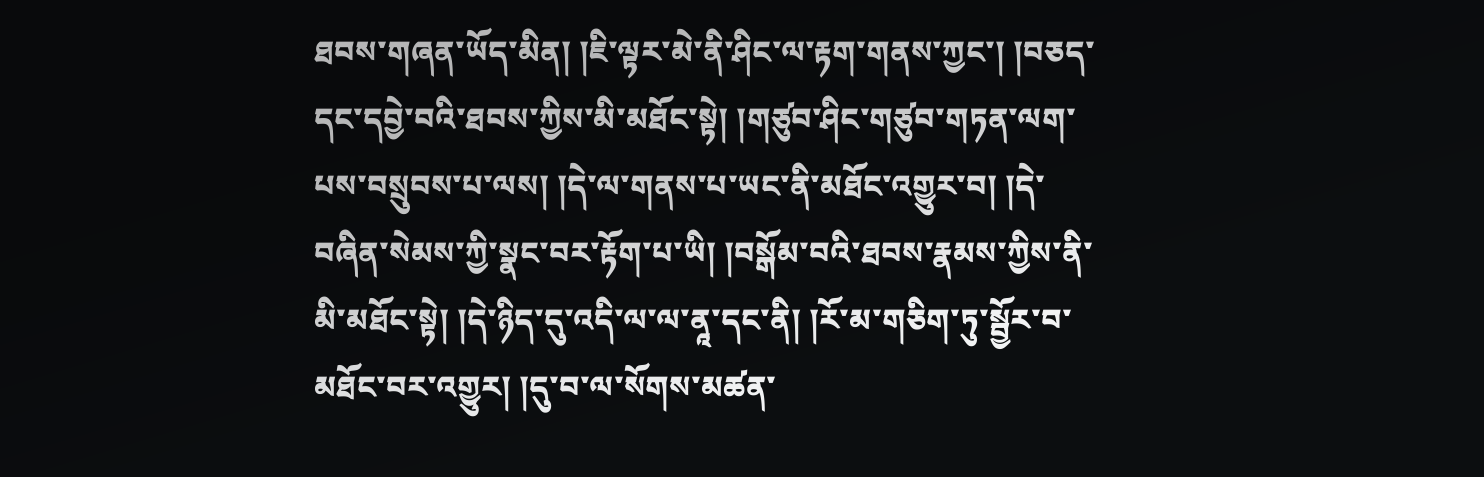ཐབས་གཞན་ཡོད་མིན། །ཇི་ལྟར་མེ་ནི་ཤིང་ལ་རྟག་གནས་ཀྱང་། །བཅད་དང་དབྱེ་བའི་ཐབས་ཀྱིས་མི་མཐོང་སྟེ། །གཙུབ་ཤིང་གཙུབ་གཏན་ལག་པས་བསྲུབས་པ་ལས། །དེ་ལ་གནས་པ་ཡང་ནི་མཐོང་འགྱུར་བ། །དེ་བཞིན་སེམས་ཀྱི་སྣང་བར་རྟོག་པ་ཡི། །བསྒོམ་བའི་ཐབས་རྣམས་ཀྱིས་ནི་མི་མཐོང་སྟེ། །དེ་ཉིད་དུ་འདི་ལ་ལ་ནཱ་དང་ནི། །རོ་མ་གཅིག་ཏུ་སྦྱོར་བ་མཐོང་བར་འགྱུར། །དུ་བ་ལ་སོགས་མཚན་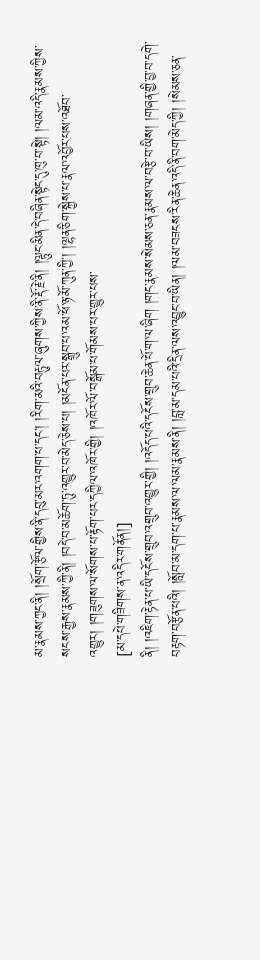མ་རྣམས་ཀྱང་ནི། །སྲོག་རྩོལ་གྱིས་ནི་དབུ་མར་འགག་པ་དང་། །རིག་མའི་བརྟུལ་ཞུགས་ཀྱིས་ནི་རྡོ་རྗེ་ནི། །ལྟུང་མིན་དེ་བཞིན་སྟེང་དུ་ཁུ་བ་སྟེ། །ལམ་འདི་རྣམས་ཀྱིས་སངས་རྒྱས་རྣམས་ཀྱི་ནི། །བདེ་བ་མཆོག་ཏུ་འགྱུར་བ་མེད་ཅེས་པ། །མངོན་པར་སྒྲུབ་པ་འམ་ཕོ་ཉ་མོ་ཀུན་ཀྱི་། །ལྷན་ཅིག་སྐྱེས་པ་རྣལ་འབྱོར་པས་འཐོབ་འགྱུར། །གཟུགས་ལ་སོགས་པ་རྟོག་པར་དཀྱིལ་འཁོར་གྱི། །འཁོར་ལོ་བསྒོམ་པ་གོམས་པར་གྱུར་པས་
[མ་དཔེ་གཟིགས་ན་འདིར་གནོན།]
ནི། །འཇིག་རྟེན་པ་ཡི་དངོས་གྲུབ་འགྲུབ་འགྱུར་གྱི། །འདོད་པའི་དངོས་གྲུབ་ཆེན་པོ་ག་ལ་ཞིག །གང་རྣམས་སེམས་ཅན་རྣམས་ལ་བརྩེ་བ་ཡིས། །གཞན་གྱི་བྱ་བ་དགེ་བརྟག་བརྩོན་པའི། །སློབ་མ་དག་པ་རྣམས་ལ་ལམ་རྣམས་ནི། །བླ་མ་དམ་པའི་དྲིན་ལས་འབྱུང་བ་ཡིན། །ལམ་བཟངས་རིན་ཆེན་འདི་ནི་བག་མེད་ཀྱི། །སེམས་ཅན་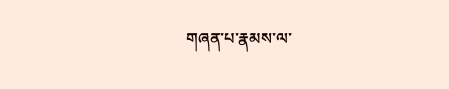གཞན་པ་རྣམས་ལ་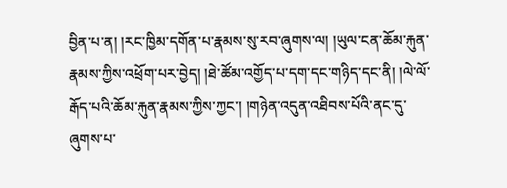བྱིན་པ་ན། །རང་ཁྱིམ་དགོན་པ་རྣམས་སུ་རབ་ཞུགས་ལ། །ཡུལ་ངན་ཆོམ་རྐུན་རྣམས་ཀྱིས་འཕྲོག་པར་བྱེད། །ཐེ་ཚོམ་འགྱོད་པ་དག་དང་གཉིད་དང་ནི། །ལེ་ལོ་རྒོད་པའི་ཆོམ་རྐུན་རྣམས་ཀྱིས་ཀྱང་། །གཉེན་འདུན་འཐིབས་པོའི་ནང་དུ་ཞུགས་པ་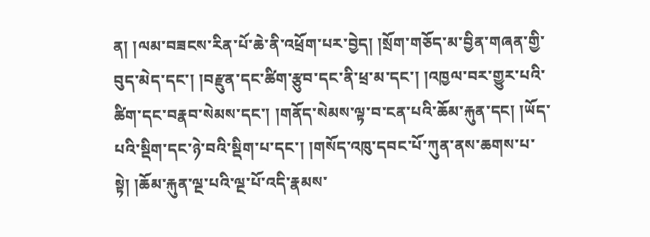ན། །ལམ་བཟངས་རིན་པོ་ཆེ་ནི་འཕྲོག་པར་བྱེད། །སྲོག་གཅོད་མ་བྱིན་གཞན་གྱི་བུད་མེད་དང་། །བརྫུན་དང་ཚིག་རྩུབ་དང་ནི་ཕྲ་མ་དང་། །འཁྱལ་བར་གྱུར་པའི་ཚིག་དང་བརྣབ་སེམས་དང་། །གནོད་སེམས་ལྟ་བ་ངན་པའི་ཆོམ་རྐུན་དང། །ཡོད་པའི་སྡིག་དང་ཉེ་བའི་སྡིག་པ་དང་། །གསོད་འཁུ་དབང་པོ་ཀུན་ནས་ཆགས་པ་སྟེ། །ཆོམ་རྐུན་ལྔ་པའི་ལྔ་པོ་འདི་རྣམས་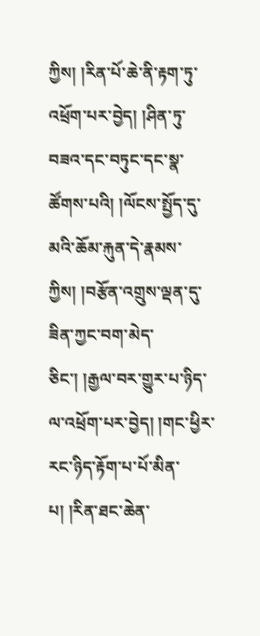ཀྱིས། །རིན་པོ་ཆེ་ནི་རྟག་ཏུ་འཕྲོག་པར་བྱེད། །ཤིན་ཏུ་བཟའ་དང་བཏུང་དང་སྣ་ཚོགས་པའི། །ལོངས་སྤྱོད་དུ་མའི་ཆོམ་རྐུན་དེ་རྣམས་ཀྱིས། །བརྩོན་འགྲུས་ལྡན་དུ་ཟིན་ཀྱང་བག་མེད་ཅིང་། །རྒྱལ་བར་གྱུར་པ་ཉིད་ལ་འཕྲོག་པར་བྱེད། །གང་ཕྱིར་རང་ཉིད་རྟོག་པ་པོ་མིན་པ། །རིན་ཐང་ཆེན་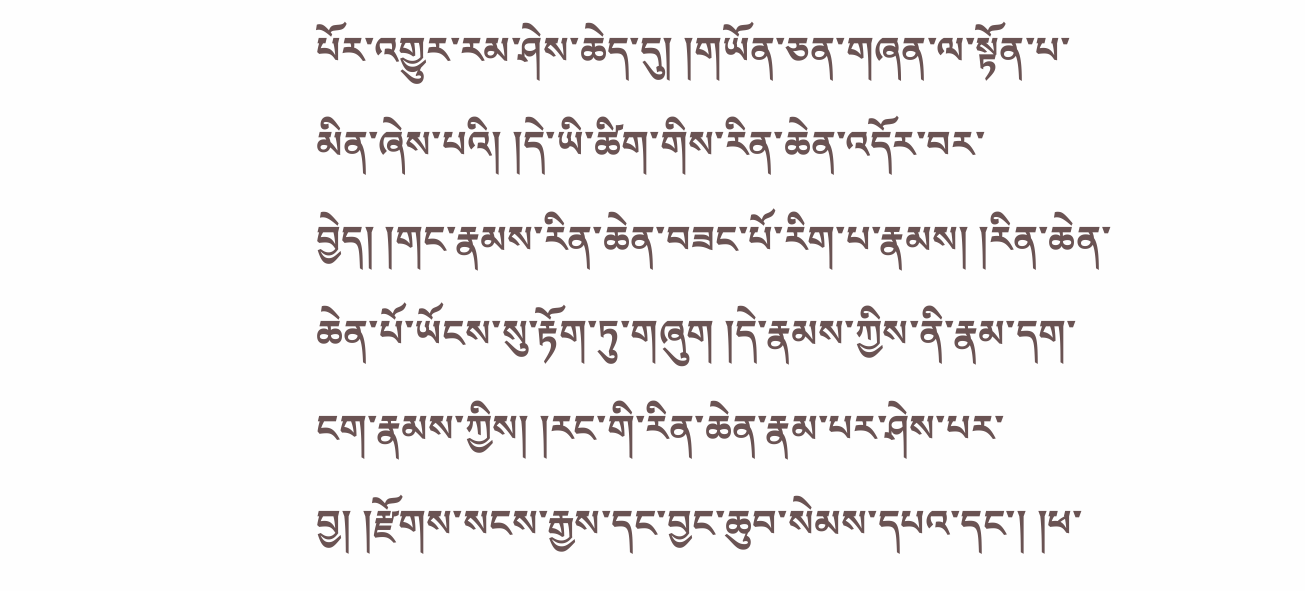པོར་འགྱུར་རམ་ཤེས་ཆེད་དུ། །གཡོན་ཅན་གཞན་ལ་སྟོན་པ་མིན་ཞེས་པའི། །དེ་ཡི་ཚིག་གིས་རིན་ཆེན་འདོར་བར་བྱེད། །གང་རྣམས་རིན་ཆེན་བཟང་པོ་རིག་པ་རྣམས། །རིན་ཆེན་ཆེན་པོ་ཡོངས་སུ་རྟོག་ཏུ་གཞུག །དེ་རྣམས་ཀྱིས་ནི་རྣམ་དག་ངག་རྣམས་ཀྱིས། །རང་གི་རིན་ཆེན་རྣམ་པར་ཤེས་པར་བྱ། །རྫོགས་སངས་རྒྱས་དང་བྱང་ཆུབ་སེམས་དཔའ་དང་། །ཕ་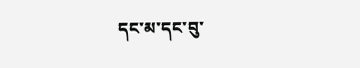དང་མ་དང་བུ་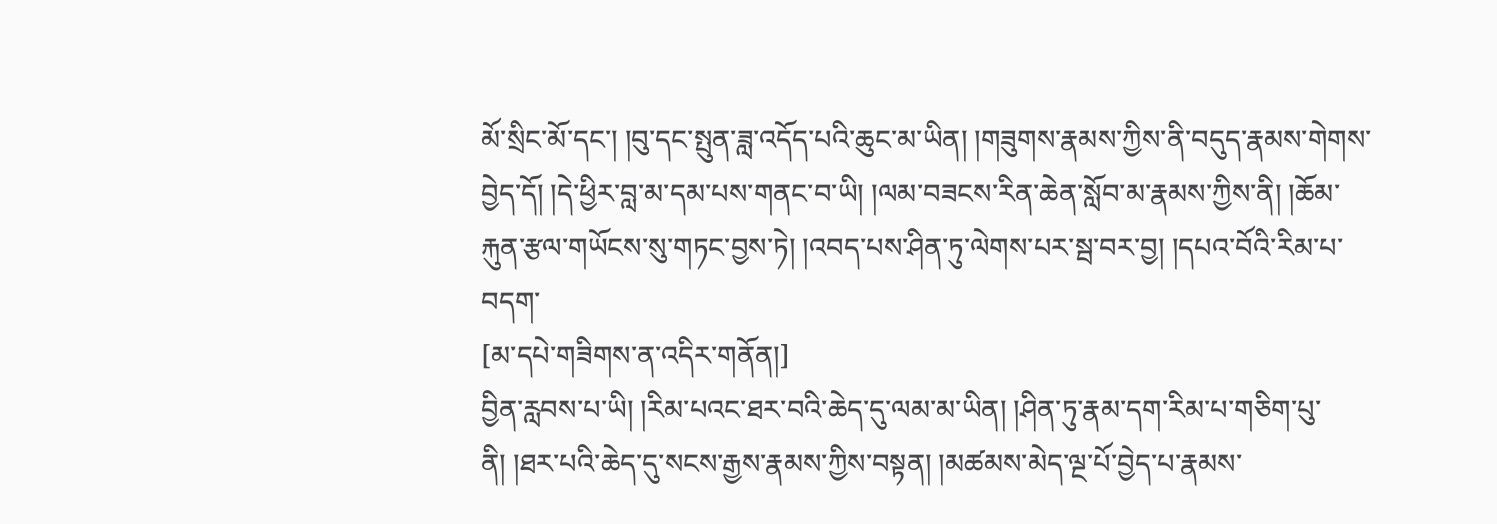མོ་སྲིང་མོ་དང་། །བུ་དང་སྤུན་ཟླ་འདོད་པའི་ཆུང་མ་ཡིན། །གཟུགས་རྣམས་ཀྱིས་ནི་བདུད་རྣམས་གེགས་བྱེད་དོ། །དེ་ཕྱིར་བླ་མ་དམ་པས་གནང་བ་ཡི། །ལམ་བཟངས་རིན་ཆེན་སློབ་མ་རྣམས་ཀྱིས་ནི། །ཆོམ་རྐུན་རྩལ་གཡོངས་སུ་གཏང་བྱས་ཏེ། །འབད་པས་ཤིན་ཏུ་ལེགས་པར་སྦ་བར་བྱ། །དཔའ་བོའི་རིམ་པ་བདག་
[མ་དཔེ་གཟིགས་ན་འདིར་གནོན།]
བྱིན་རླབས་པ་ཡི། །རིམ་པའང་ཐར་བའི་ཆེད་དུ་ལམ་མ་ཡིན། །ཤིན་ཏུ་རྣམ་དག་རིམ་པ་གཅིག་པུ་ནི། །ཐར་པའི་ཆེད་དུ་སངས་རྒྱས་རྣམས་ཀྱིས་བསྟན། །མཚམས་མེད་ལྔ་པོ་བྱེད་པ་རྣམས་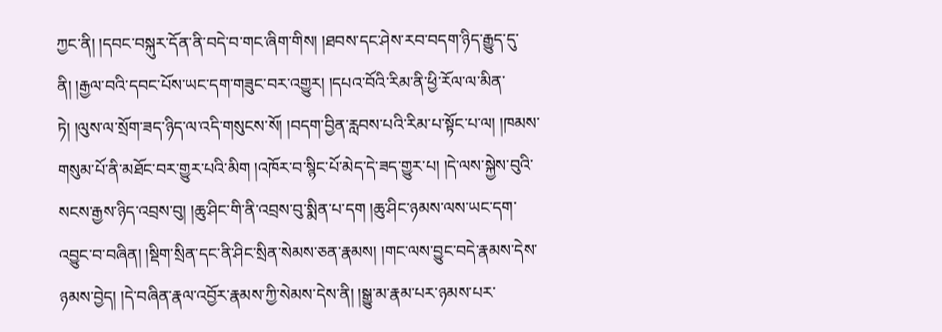ཀྱང་ནི། །དབང་བསྐུར་དོན་ནི་བདེ་བ་གང་ཞིག་གིས། །ཐབས་དང་ཤེས་རབ་བདག་ཉིད་རྒྱུད་དུ་ནི། །རྒྱལ་བའི་དབང་པོས་ཡང་དག་གཟུང་བར་འགྱུར། །དཔའ་བོའི་རིམ་ནི་ཕྱི་རོལ་ལ་མིན་ཏེ། །ལུས་ལ་སྲོག་ཟད་ཉིད་ལ་འདི་གསུངས་སོ། །བདག་བྱིན་རླབས་པའི་རིམ་པ་སྟོང་པ་ལ། །ཁམས་གསུམ་པོ་ནི་མཐོང་བར་གྱུར་པའི་མིག །འཁོར་བ་སྙིང་པོ་མེད་དེ་ཟད་གྱུར་པ། །དེ་ལས་སྐྱེས་བུའི་སངས་རྒྱས་ཉིད་འབྲས་བུ། །ཆུ་ཤིང་གི་ནི་འབྲས་བུ་སྨིན་པ་དག །ཆུ་ཤིང་ཉམས་ལས་ཡང་དག་འབྱུང་བ་བཞིན། །སྡིག་སྲིན་དང་ནི་ཤིང་སྲིན་སེམས་ཅན་རྣམས། །གང་ལས་བྱུང་བདེ་རྣམས་དེས་ཉམས་བྱེད། །དེ་བཞིན་རྣལ་འབྱོར་རྣམས་ཀྱི་སེམས་དེས་ནི། །སྒྱུ་མ་རྣམ་པར་ཉམས་པར་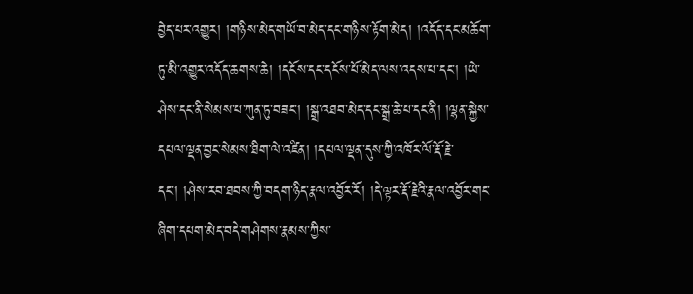བྱེད་པར་འགྱུར། །གཉིས་མེད་གཡོ་བ་མེད་དང་གཉིས་རྟོག་མེད། །འདོད་དང་མཆོག་ཏུ་མི་འགྱུར་འདོད་ཆགས་ཆེ། །དངོས་དང་དངོས་པོ་མེད་ལས་འདས་པ་དང་། །ཡེ་ཤེས་དང་ནི་སེམས་པ་ཀུན་ཏུ་བཟང་། །སྒྲ་འཐབ་མེད་དང་སྒྲ་ཆེ་པ་དང་ནི། །ལྷན་སྐྱེས་དཔལ་ལྡན་བྱང་སེམས་ཐིག་ལེ་འཛིན། །དཔལ་ལྡན་དུས་ཀྱི་འཁོར་ལོ་རྡོ་རྗེ་དང་། །ཤེས་རབ་ཐབས་ཀྱི་བདག་ཉིད་རྣལ་འབྱོར་རོ། །དེ་ལྟར་རྡོ་རྗེའི་རྣལ་འབྱོར་གང་ཞིག་དཔག་མེད་བདེ་གཤེགས་རྣམས་ཀྱིས་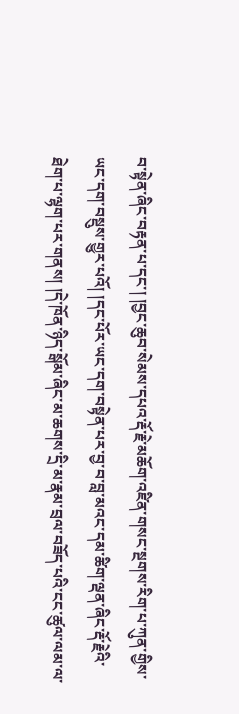བ་སྟེན་ཞིང་བརྟན་པ་དང་། །བྱང་ཆུབ་སེམས་དཔའ་རྡོ་རྗེ་མཆོག་འཛིན་གསང་སྔགས་རིག་པ་ཀུན་གྱིས་ཡང་དག་བསྡུས་གྱུར་པའོ། །དང་པོར་ཡང་དག་བསྟེན་པར་བྱ་བ་བླ་མའང་དམ་ཚིག་ལྡན་ཞིང་རྡོ་རྗེའི་ཐེག་པ་ལྷག་པར་གནས། །དེ་ཁོན་ཉིད་སྒོམ་ཞིང་མ་ཆགས་དྲི་མ་རྣམ་བྲལ་བཟོད་པའི་ངང་ཚུལ་ལམ་ལ་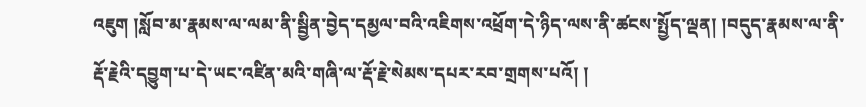འཇུག །སློབ་མ་རྣམས་ལ་ལམ་ནི་སྦྱིན་བྱེད་དམྱལ་བའི་འཇིགས་འཕྲོག་དེ་ཉིད་ལས་ནི་ཚངས་སྤྱོད་ལྡན། །བདུད་རྣམས་ལ་ནི་རྡོ་རྗེའི་དབྱུག་པ་དེ་ཡང་འཛིན་མའི་གཞི་ལ་རྡོ་རྗེ་སེམས་དཔར་རབ་གྲགས་པའོ། །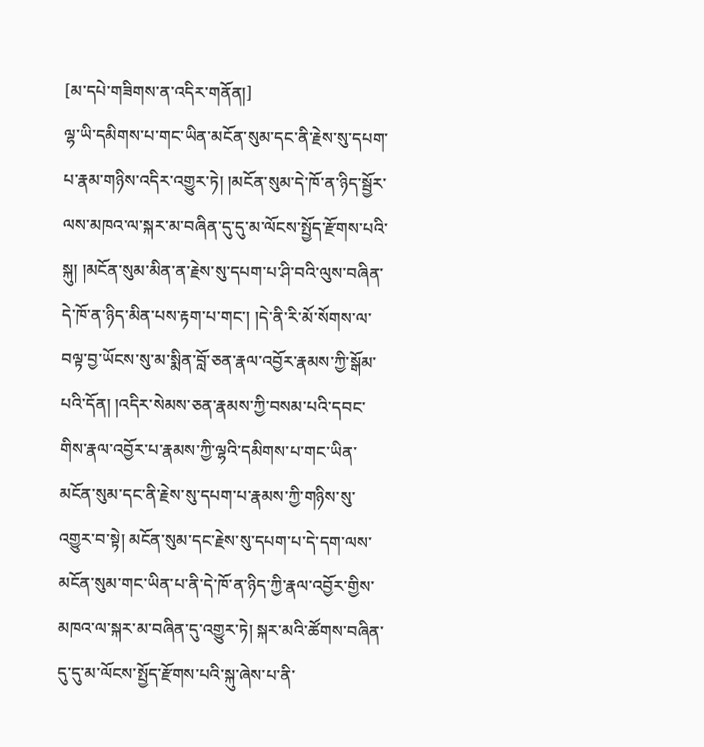[མ་དཔེ་གཟིགས་ན་འདིར་གནོན།]
ལྷ་ཡི་དམིགས་པ་གང་ཡིན་མངོན་སུམ་དང་ནི་རྗེས་སུ་དཔག་པ་རྣམ་གཉིས་འདིར་འགྱུར་ཏེ། །མངོན་སུམ་དེ་ཁོ་ན་ཉིད་སྦྱོར་ལས་མཁའ་ལ་སྐར་མ་བཞིན་དུ་དུ་མ་ལོངས་སྤྱོད་རྫོགས་པའི་སྐུ། །མངོན་སུམ་མིན་ན་རྗེས་སུ་དཔག་པ་ཤི་བའི་ལུས་བཞིན་དེ་ཁོ་ན་ཉིད་མིན་པས་རྟག་པ་གང་། །དེ་ནི་རི་མོ་སོགས་ལ་བལྟ་བྱ་ཡོངས་སུ་མ་སྨིན་བློ་ཅན་རྣལ་འབྱོར་རྣམས་ཀྱི་སྒོམ་པའི་དོན། །འདིར་སེམས་ཅན་རྣམས་ཀྱི་བསམ་པའི་དབང་གིས་རྣལ་འབྱོར་པ་རྣམས་ཀྱི་ལྷའི་དམིགས་པ་གང་ཡིན་མངོན་སུམ་དང་ནི་རྗེས་སུ་དཔག་པ་རྣམས་ཀྱི་གཉིས་སུ་འགྱུར་བ་སྟེ། མངོན་སུམ་དང་རྗེས་སུ་དཔག་པ་དེ་དག་ལས་མངོན་སུམ་གང་ཡིན་པ་ནི་དེ་ཁོ་ན་ཉིད་ཀྱི་རྣལ་འབྱོར་གྱིས་མཁའ་ལ་སྐར་མ་བཞིན་དུ་འགྱུར་ཏེ། སྐར་མའི་ཚོགས་བཞིན་དུ་དུ་མ་ལོངས་སྤྱོད་རྫོགས་པའི་སྐུ་ཞེས་པ་ནི་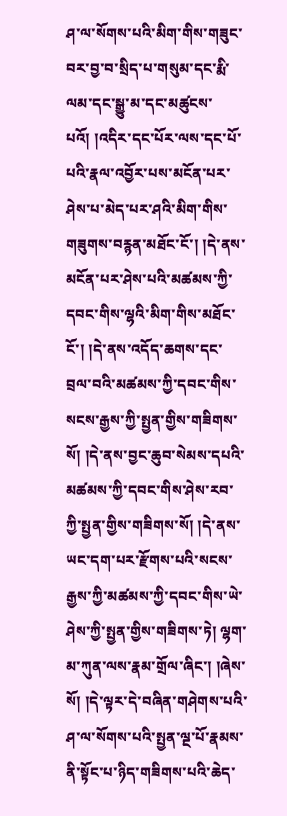ཤ་ལ་སོགས་པའི་མིག་གིས་གཟུང་བར་བྱ་བ་སྲིད་པ་གསུམ་དང་རྨི་ལམ་དང་སྒྱུ་མ་དང་མཚུངས་པའོ། །འདིར་དང་པོར་ལས་དང་པོ་པའི་རྣལ་འབྱོར་པས་མངོན་པར་ཤེས་པ་མེད་པར་ཤའི་མིག་གིས་གཟུགས་བརྙན་མཐོང་ངོ་། །དེ་ནས་མངོན་པར་ཤེས་པའི་མཚམས་ཀྱི་དབང་གིས་ལྷའི་མིག་གིས་མཐོང་ངོ་། །དེ་ནས་འདོད་ཆགས་དང་བྲལ་བའི་མཚམས་ཀྱི་དབང་གིས་སངས་རྒྱས་ཀྱི་སྤྱན་གྱིས་གཟིགས་སོ། །དེ་ནས་བྱང་ཆུབ་སེམས་དཔའི་མཚམས་ཀྱི་དབང་གིས་ཤེས་རབ་ཀྱི་སྤྱན་གྱིས་གཟིགས་སོ། །དེ་ནས་ཡང་དག་པར་རྫོགས་པའི་སངས་རྒྱས་ཀྱི་མཚམས་ཀྱི་དབང་གིས་ཡེ་ཤེས་ཀྱི་སྤྱན་གྱིས་གཟིགས་ཏེ། ལྷག་མ་ཀུན་ལས་རྣམ་གྲོལ་ཞིང་། །ཞེས་སོ། །དེ་ལྟར་དེ་བཞིན་གཤེགས་པའི་ཤ་ལ་སོགས་པའི་སྤྱན་ལྔ་པོ་རྣམས་ནི་སྟོང་པ་ཉིད་གཟིགས་པའི་ཆེད་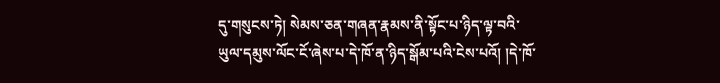དུ་གསུངས་ཏེ། སེམས་ཅན་གཞན་རྣམས་ནི་སྟོང་པ་ཉིད་ལྟ་བའི་ཡུལ་དམུས་ལོང་ངོ་ཞེས་པ་དེ་ཁོ་ན་ཉིད་སྒོམ་པའི་ངེས་པའོ། །དེ་ཁོ་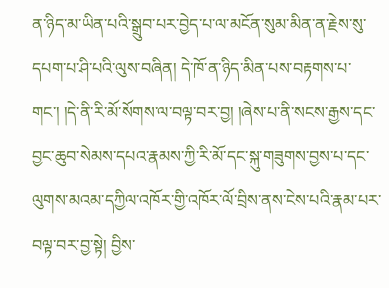ན་ཉིད་མ་ཡིན་པའི་སྒྲུབ་པར་བྱེད་པ་ལ་མངོན་སུམ་མིན་ན་རྗེས་སུ་དཔག་པ་ཤི་པའི་ལུས་བཞིན། དེ་ཁོ་ན་ཉིད་མིན་པས་བརྟགས་པ་གང་། །དེ་ནི་རི་མོ་སོགས་ལ་བལྟ་བར་བྱ། །ཞེས་པ་ནི་སངས་རྒྱས་དང་བྱང་ཆུབ་སེམས་དཔའ་རྣམས་ཀྱི་རི་མོ་དང་སྐུ་གཟུགས་བྱས་པ་དང་ལུགས་མའམ་དཀྱིལ་འཁོར་གྱི་འཁོར་ལོ་བྲིས་ནས་ངེས་པའི་རྣམ་པར་བལྟ་བར་བྱ་སྟེ། བྱིས་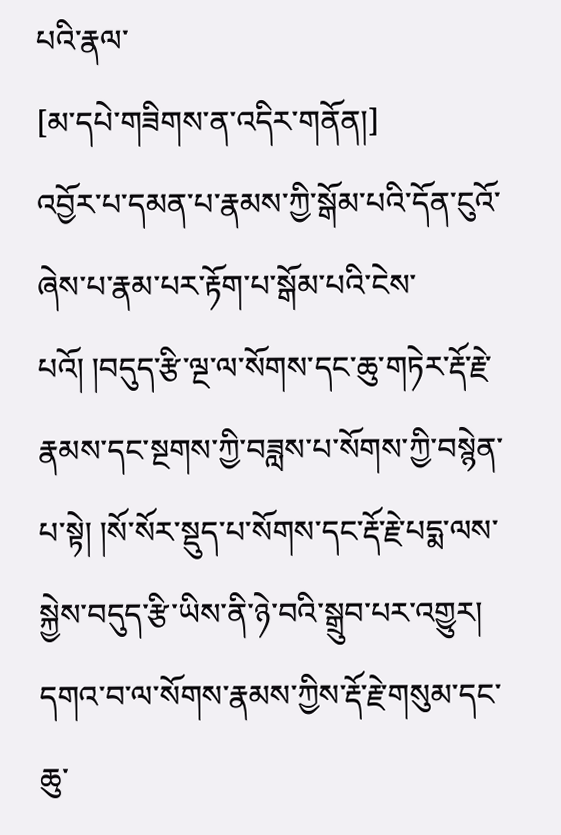པའི་རྣལ་
[མ་དཔེ་གཟིགས་ན་འདིར་གནོན།]
འབྱོར་པ་དམན་པ་རྣམས་ཀྱི་སྒོམ་པའི་དོན་ངུའོ་ཞེས་པ་རྣམ་པར་རྟོག་པ་སྒོམ་པའི་ངེས་པའོ། །བདུད་རྩི་ལྔ་ལ་སོགས་དང་ཆུ་གཏེར་རྡོ་རྗེ་རྣམས་དང་སྔགས་ཀྱི་བཟླས་པ་སོགས་ཀྱི་བསྙེན་པ་སྟེ། །སོ་སོར་སྡུད་པ་སོགས་དང་རྡོ་རྗེ་པདྨ་ལས་སྐྱེས་བདུད་རྩི་ཡིས་ནི་ཉེ་བའི་སྒྲུབ་པར་འགྱུར། དགའ་བ་ལ་སོགས་རྣམས་ཀྱིས་རྡོ་རྗེ་གསུམ་དང་ཆུ་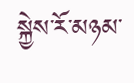སྐྱེས་རོ་མཉམ་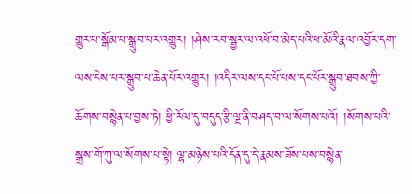གྱུར་པ་སྒོམ་པ་སྒྲུབ་པར་འགྱུར། །ཤེས་རབ་སྦྱར་ལ་འཕོ་བ་མེད་པའི་ཕ་མོའི་རྣལ་འབྱོར་དག་ལས་ངེས་པར་སྒྲུབ་པ་ཆེན་པོར་འགྱུར། །འདིར་ལས་དང་པོ་པས་དང་པོར་སྒྲུབ་ཐབས་ཀྱི་ཆོགས་བསྙེན་པ་བྱས་ཏེ། ཕྱི་རོལ་དུ་བདུད་རྩི་ལྔ་ནི་བཤད་བ་ལ་སོགས་པའོ། །སོགས་པའི་སྒྲས་གོ་ཀུ་ལ་སོགས་པ་སྟེ། ལྷ་མཉེས་པའི་དོན་དུ་དེ་རྣམས་ཟོས་པས་བསྙེན་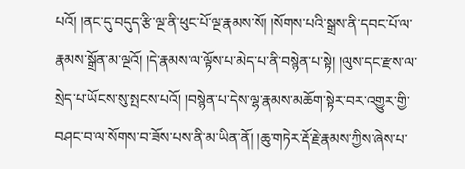པའོ། །ནང་དུ་བདུད་རྩི་ལྔ་ནི་ཕུང་པོ་ལྔ་རྣམས་སོ། །སོགས་པའི་སྒྲས་ནི་དབང་པོ་ལ་རྣམས་སྒྲོན་མ་ལྔའོ། །དེ་རྣམས་ལ་ལྟོས་པ་མེད་པ་ནི་བསྙེན་པ་སྟེ། །ལུས་དང་རྫས་ལ་སྲེད་པ་ཡོངས་སུ་སྤངས་པའོ། །བསྙེན་པ་དེས་ལྷ་རྣམས་མཆོག་སྟེར་བར་འགྱུར་གྱི་བཤང་བ་ལ་སོགས་བ་ཟོས་པས་ནི་མ་ཡིན་ནོ། །ཆུ་གཏེར་རྡོ་རྗེ་རྣམས་ཀྱིས་ཞེས་པ་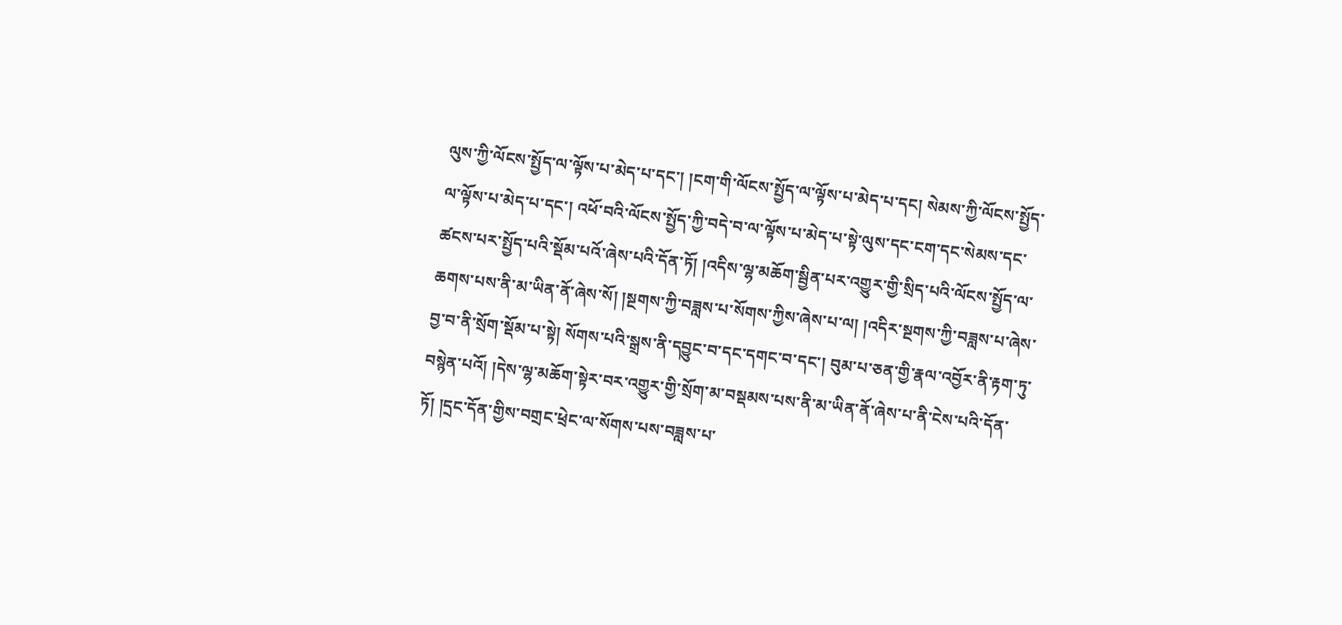ལུས་ཀྱི་ལོངས་སྤྱོད་ལ་ལྟོས་པ་མེད་པ་དང་། །ངག་གི་ལོངས་སྤྱོད་ལ་ལྟོས་པ་མེད་པ་དང། སེམས་ཀྱི་ལོངས་སྤྱོད་ལ་ལྟོས་པ་མེད་པ་དང་། འཕོ་བའི་ལོངས་སྤྱོད་ཀྱི་བདེ་བ་ལ་ལྟོས་པ་མེད་པ་སྟེ་ལུས་དང་ངག་དང་སེམས་དང་ཚངས་པར་སྤྱོད་པའི་སྡོམ་པའོ་ཞེས་པའི་དོན་ཏོ། །འདིས་ལྷ་མཆོག་སྦྱིན་པར་འགྱུར་གྱི་སྲིད་པའི་ལོངས་སྤྱོད་ལ་ཆགས་པས་ནི་མ་ཡིན་ནོ་ཞེས་སོ། །སྔགས་ཀྱི་བཟླས་པ་སོགས་ཀྱིས་ཞེས་པ་ལ། །འདིར་སྔགས་ཀྱི་བཟླས་པ་ཞེས་བྱ་བ་ནི་སྲོག་སྡོམ་པ་སྟེ། སོགས་པའི་སྒྲས་ནི་དབྱུང་བ་དང་དགང་བ་དང་། བུམ་པ་ཅན་གྱི་རྣལ་འབྱོར་ནི་རྟག་ཏུ་བསྙེན་པའོ། །དེས་ལྷ་མཆོག་སྟེར་བར་འགྱུར་གྱི་སྲོག་མ་བསྡམས་པས་ནི་མ་ཡིན་ནོ་ཞེས་པ་ནི་ངེས་པའི་དོན་ཏོ། །དྲང་དོན་གྱིས་བགྲང་ཕྲེང་ལ་སོགས་པས་བཟླས་པ་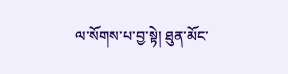ལ་སོགས་པ་བྱ་སྟེ། ཐུན་མོང་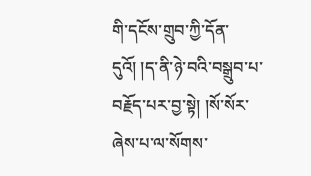གི་དངོས་གྲུབ་ཀྱི་དོན་དུའོ། །ད་ནི་ཉེ་བའི་བསྒྲུབ་པ་བརྗོད་པར་བྱ་སྟེ། །སོ་སོར་ཞེས་པ་ལ་སོགས་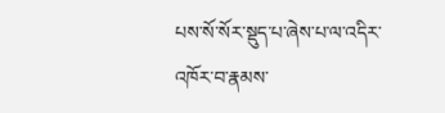པས་སོ་སོར་སྡུད་པ་ཞེས་པ་ལ་འདིར་འཁོར་བ་རྣམས་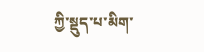ཀྱི་སྡུད་པ་མིག་